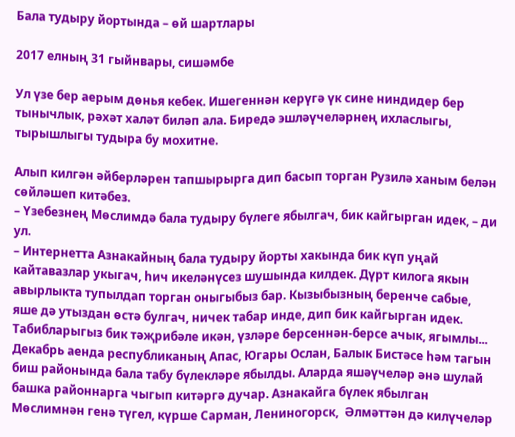Бала тудыру йортында – өй шартлары

2017 елның 31 гыйнвары, сишәмбе

Ул үзе бер аерым дөнья кебек. Ишегеннән керүгә үк сине ниндидер бер тынычлык, рәхәт халәт биләп ала. Биредә эшләүчеләрнең ихласлыгы, тырышлыгы тудыра бу мохитне.

Алып килгән әйберләрен тапшырырга дип басып торган Рузилә ханым белән сөйләшеп китәбез.
– Үзебезнең Мөслимдә бала тудыру бүлеге ябылгач, бик кайгырган идек, – ди ул.
– Интернетта Азнакайның бала тудыру йорты хакында бик күп уңай кайтавазлар укыгач, һич икеләнүсез шушында килдек. Дүрт килога якын авырлыкта тупылдап торган оныгыбыз бар. Кызыбызның беренче сабые, яше дә утыздан өстә булгач, ничек табар инде, дип бик кайгырган идек. Табибларыгыз бик тәҗрибәле икән, үзләре берсеннән-берсе ачык, ягымлы...
Декабрь аенда республиканың Апас, Югары Ослан, Балык Бистәсе һәм тагын биш районында бала табу бүлекләре ябылды. Аларда яшәүчеләр әнә шулай башка районнарга чыгып китәргә дучар. Азнакайга бүлек ябылган Мөслимнән генә түгел, күрше Сарман, Лениногорск,  Әлмәттән дә килүчеләр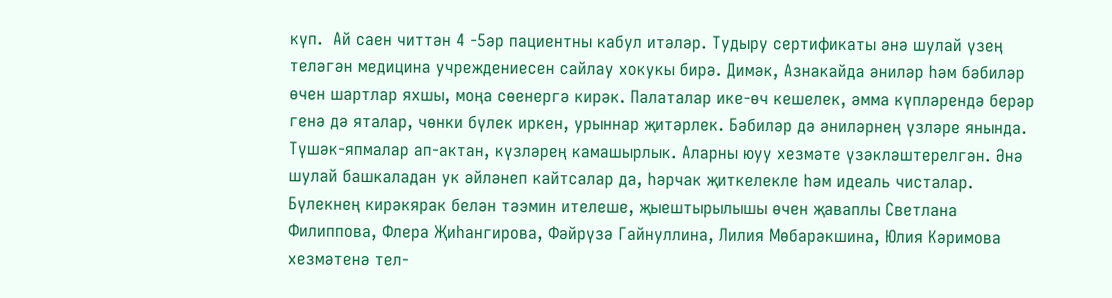күп.  Ай саен читтән 4 -5әр пациентны кабул итәләр. Тудыру сертификаты әнә шулай үзең теләгән медицина учреждениесен сайлау хокукы бирә. Димәк, Азнакайда әниләр һәм бәбиләр өчен шартлар яхшы, моңа сөенергә кирәк. Палаталар ике-өч кешелек, әмма күпләрендә берәр генә дә яталар, чөнки бүлек иркен, урыннар җитәрлек. Бәбиләр дә әниләрнең үзләре янында. Түшәк-япмалар ап-актан, күзләрең камашырлык. Аларны юуу хезмәте үзәкләштерелгән. Әнә шулай башкаладан ук әйләнеп кайтсалар да, һәрчак җиткелекле һәм идеаль чисталар. Бүлекнең кирәкярак белән тәэмин ителеше, җыештырылышы өчен җаваплы Светлана Филиппова, Флера Җиһангирова, Фәйрүзә Гайнуллина, Лилия Мөбарәкшина, Юлия Кәримова хезмәтенә тел-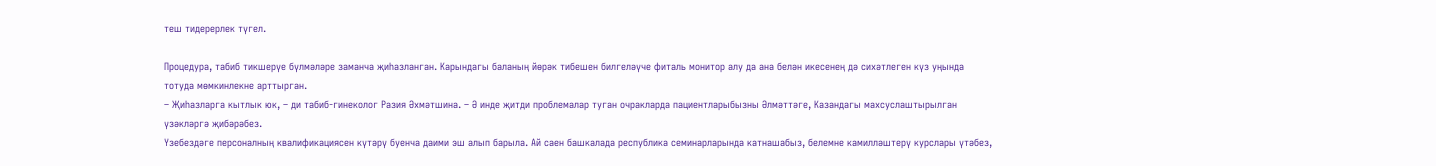теш тидерерлек түгел.

Процедура, табиб тикшерүе бүлмәләре заманча җиһазланган. Карындагы баланың йөрәк тибешен билгеләүче фиталь монитор алу да ана белән икесенең дә сихәтлеген күз уңында тотуда мөмкинлекне арттырган.
– Җиһазларга кытлык юк, – ди табиб-гинеколог Разия Әхмәтшина. – Ә инде җитди проблемалар туган очракларда пациентларыбызны Әлмәттәге, Казандагы махсуслаштырылган үзәкләргә җибәрәбез.
Үзебездәге персоналның квалификациясен күтәрү буенча даими эш алып барыла. Ай саен башкалада республика семинарларында катнашабыз, белемне камилләштерү курслары үтәбез,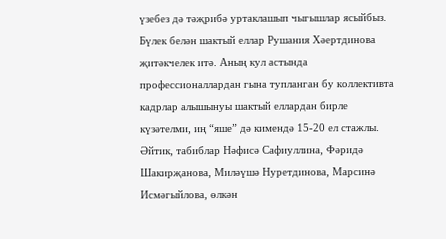үзебез дә тәҗрибә уртаклашып чыгышлар ясыйбыз. Бүлек белән шактый еллар Рушания Хәертдинова җитәкчелек итә. Аның кул астында профессионаллардан гына тупланган бу коллективта кадрлар алышынуы шактый еллардан бирле күзәтелми, иң “яше” дә кимендә 15-20 ел стажлы. Әйтик, табиблар Нәфисә Сафиуллина, Фәридә Шакирҗанова, Миләүшә Нуретдинова, Марсинә Исмәгыйлова, өлкән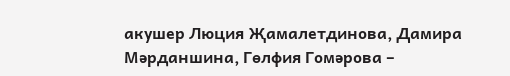акушер Люция Җамалетдинова, Дамира Мәрданшина, Гөлфия Гомәрова –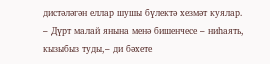дистәләгән еллар шушы бүлектә хезмәт куялар.
– Дүрт малай янына менә бишенчесе – ниһаять, кызыбыз туды,– ди бәхете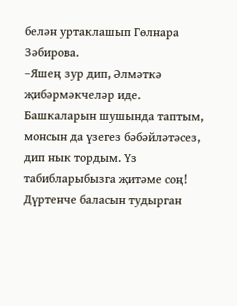белән уртаклашып Гөлнара Зәбирова.
–Яшең зур дип, Әлмәткә җибәрмәкчеләр иде. Башкаларын шушында таптым, монсын да үзегез бәбәйләтәсез, дип нык тордым. Үз табибларыбызга җитәме соң!
Дүртенче баласын тудырган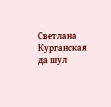Светлана Курганская да шул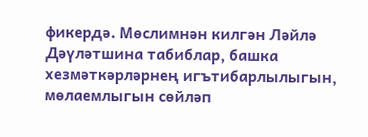фикердә. Мөслимнән килгән Ләйлә Дәүләтшина табиблар, башка хезмәткәрләрнең игътибарлылыгын, мөлаемлыгын сөйләп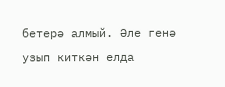бетерә алмый. Әле генә узып киткән елда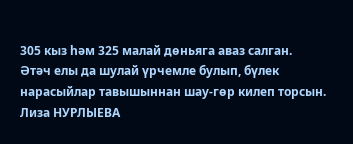305 кыз һәм 325 малай дөньяга аваз салган.
Әтәч елы да шулай үрчемле булып, бүлек нарасыйлар тавышыннан шау-гөр килеп торсын.
Лиза НУРЛЫЕВА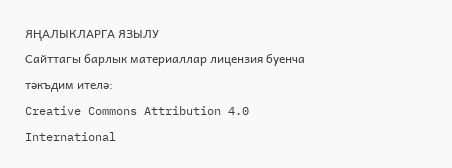ЯҢАЛЫКЛАРГА ЯЗЫЛУ
Сайттагы барлык материаллар лицензия буенча тәкъдим ителә:
Creative Commons Attribution 4.0 International